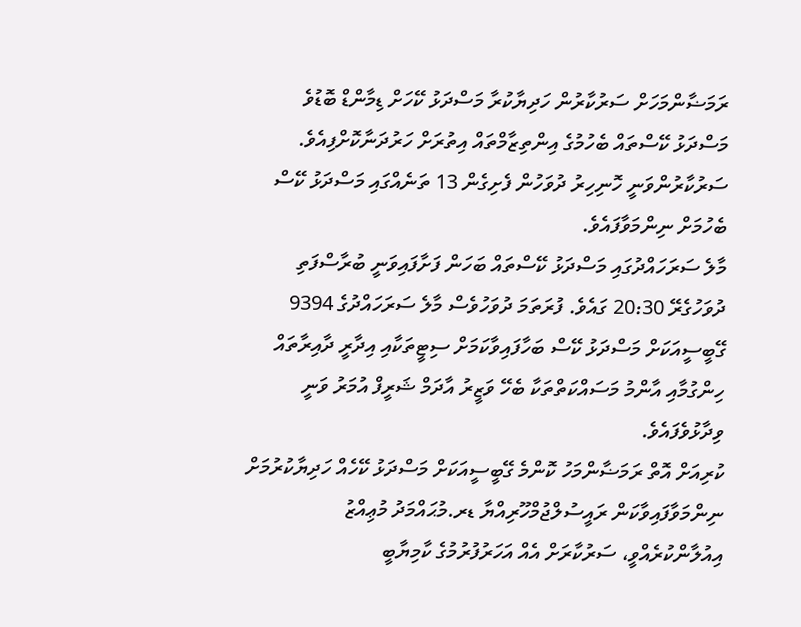ރަމަޟާންމަހަށް ސަރުކާރުން ހަދިޔާކުރާ މަސްދަޅު ކޭހަށް ޑިމާންޑް ބޮޑުވެ މަސްދަޅު ކޭސްތައް ބެހުމުގެ އިންތިޒާމްތައް އިތުރަށް ހަރުދަނާކޮށްފިއެވެ. ސަރުކާރުންވަނީ ހޮނިހިރު ދުވަހުން ފެށިގެން 13 ތަނެއްގައި މަސްދަޅު ކޭސް ބެހުމަށް ނިންމަވާފައެވެ.
މާލެ ސަރަހައްދުގައި މަސްދަޅު ކޭސްތައް ބަހަން ފަށާފައިވަނީ ބުރާސްފަތި ދުވަހުގެރޭ 20:30 ގައެވެ. ފުރަތަމަ ދުވަހުވެސް މާލެ ސަރަހައްދުގެ 9394 ގޭބީސީއަކަށް މަސްދަޅު ކޭސް ބަހާފައިވާކަމަށް ސިޓީތަކާއި އިދާރީ ދާއިރާތައް ހިންގުމާއި އާންމު މަސައްކަތްތަކާ ބެހޭ ވަޒީރު އާދަމް ޝަރީފް އުމަރު ވަނީ ވިދާޅުވެފައެވެ.
ކުރިއަށް އޮތް ރަމަޟާންމަހު ކޮންމެ ގޭބީސީއަކަށް މަސްދަޅު ކޭހެއް ހަދިޔާކުރުމަށް ނިންމަވާފައިވާކަން ރައީސުލްޖުމްހޫރިއްޔާ ޑރ.މުޙައްމަދު މުޢިއްޒު އިއުލާންކުރެއްވީ، ސަރުކާރަށް އެއް އަހަރުފުރުމުގެ ކާމިޔާބީ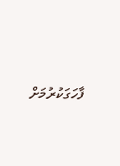ފާހަގަކުރުމަށް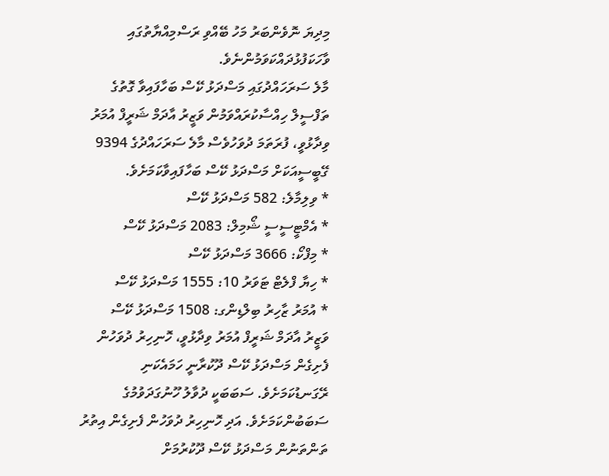މިދިޔަ ނޮވެންބަރު މަހު ބޭއްވި ރަސްމިއްޔާތުގައި ވާހަކަފުޅުދައްކަވަމުންނެވެ.
މާލެ ސަރަހައްދުގައި މަސްދަޅު ކޭސް ބަހާފައިވާ ގޮތުގެ ތަފްސީލް ހިއްސާކުރައްވަމުން ވަޒީރު އާދަމް ޝަރީފް އުމަރު ވިދާޅުވީ، ފުރަތަމަ ދުވަހުވެސް މާލެ ސަރަހައްދުގެ 9394 ގޭބީސީއަކަށް މަސްދަޅު ކޭސް ބަހާފައިވާކަމަށެވެ.
* ވިލިމާލެ: 582 މަސްދަޅު ކޭސް
* އެމްޓީސީސީ ޝޯމިލް: 2083 މަސްދަޅު ކޭސް
* މިފްކޯ: 3666 މަސްދަޅު ކޭސް
* ހިޔާ ފްލެޓް ޓަވަރު 10: 1555 މަސްދަޅު ކޭސް
* އުމަރު ޒާހިރު ބިލްޑިންގ: 1508 މަސްދަޅު ކޭސް
ވަޒީރު އާދަމް ޝަރީފް އުމަރު ވިދާޅުވީ، ހޮނިހިރު ދުވަހުން ފެށިގެން މަސްދަޅު ކޭސް ދޫކުރާނީ ހަމައެކަނި ރޭގަނޑުކަމަށެވެ. ސަބަބަކީ ދުވާލު ހޫނުގަދަވުމުގެ ސަބަބުންކަމަށެވެ. އަދި ހޮނިހިރު ދުވަހުން ފެށިގެން އިތުރު ތަންތަނުން މަސްދަޅު ކޭސް ދޫކުރުމަށް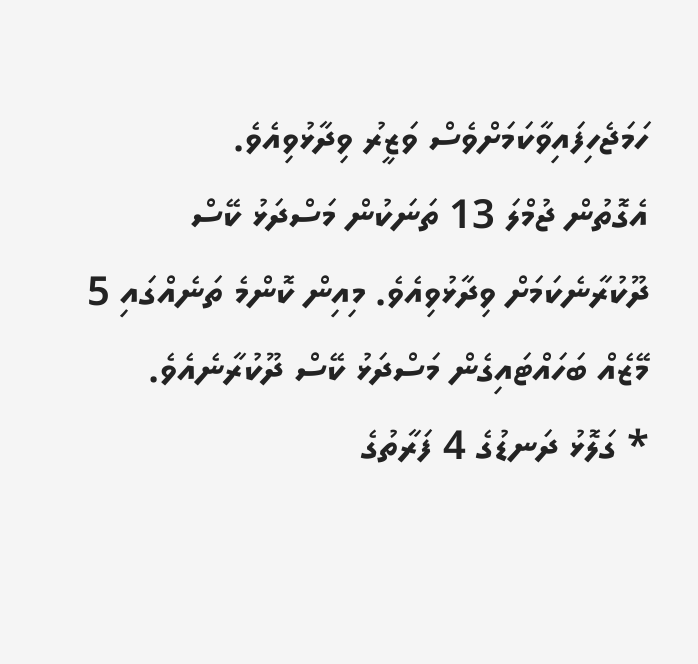ހަމަޖެހިފައިވާކަމަށްވެސް ވަޒީރު ވިދާޅުވިއެވެ.
އެގޮތުން ޖުމްލަ 13 ތަނަކުން މަސްދަޅު ކޭސް ދޫކުރާނެކަމަށް ވިދާޅުވިއެވެ. މިއިން ކޮންމެ ތަނެއްގައި 5 މޭޒެއް ބަހައްޓައިގެން މަސްދަޅު ކޭސް ދޫކުރާނެއެވެ.
* ގަލޮޅު ދަނޑުގެ 4 ފަރާތުގެ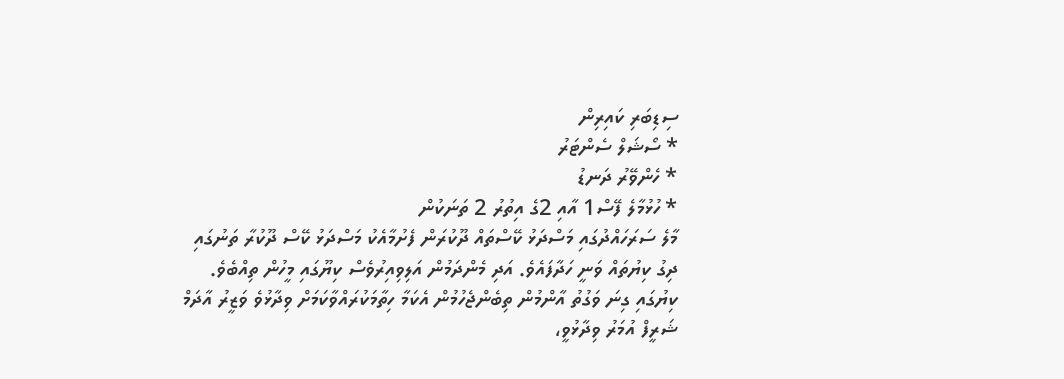ސިޑިބަރި ކައިރިން
* ސޯޝަލް ސެންޓަރު
* ހެންވޭރު ދަނޑު
* ހުޅުމާލެ ފޭސް1 އާއި 2ގެ އިތުރު 2 ތަނަކުން
މާލެ ސަރަހައްދުގައި މަސްދަޅު ކޭސްތައް ދޫކުރަން ފެށުމާއެކު މަސްދަޅު ކޭސް ދޫކުރާ ތަނުގައި ދިގު ކިޔުތައް ވަނީ ހަދާފައެވެ. އަދި މެންދަމުން އަލިވިއިރުވެސް ކިޔޫގައި މީހުން ތިއްބެވެ.
ކިޔުގައި ގިނަ ވަގުތު އާންމުން ތިބެންޖެހުމުން އެކަމާ ހިތާމަކުރައްވާކަމަށް ވިދާޅުވެ ވަޒީރު އާދަމް ޝަރީފް އުމަރު ވިދާޅުވީ،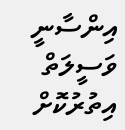އިންސާނީ ވަސީލަތް އިތުރުކޮށް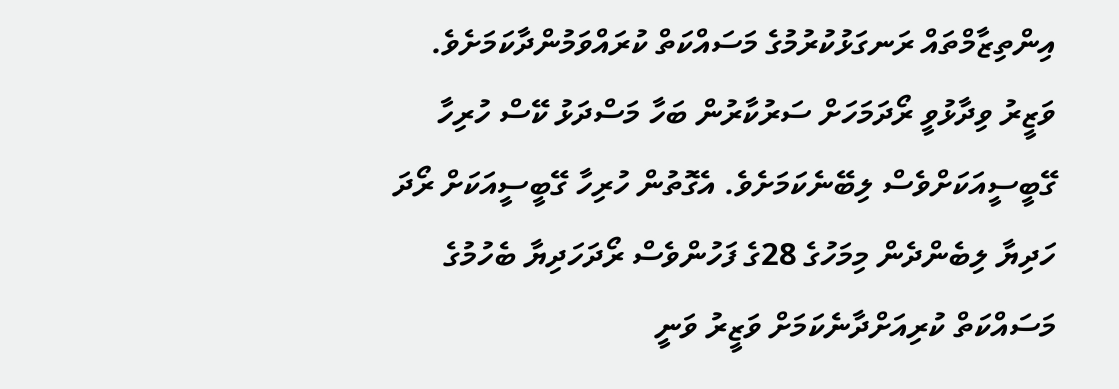އިންތިޒާމްތައް ރަނގަޅުކުރުމުގެ މަސައްކަތް ކުރައްވަމުންދާކަމަށެވެ.
ވަޒީރު ވިދާޅުވީ ރޯދަމަހަށް ސަރުކާރުން ބަހާ މަސްދަޅު ކޭސް ހުރިހާ ގޭބީސީއަކަށްވެސް ލިބޭނެކަމަށެވެ. އެގޮތުން ހުރިހާ ގޭބީސީއަކަށް ރޯދަ ހަދިޔާ ލިބެންދެން މިމަހުގެ 28ގެ ފަހުންވެސް ރޯދަހަދިޔާ ބެހުމުގެ މަސައްކަތް ކުރިއަށްދާނެކަމަށް ވަޒީރު ވަނީ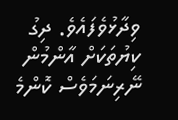ވިދާޅުވެފައެވެ. ދިގު ކިޔުތަކަށް އާންމުން ނޭރިނަމަވެސް ކޮންމެ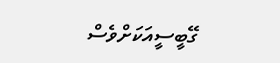ގޭބީސީއަކަށްވެސް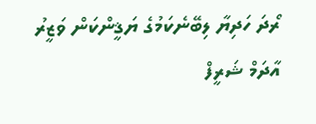ރޯދަ ހަދިޔާ ލިބޭނެކަމުގެ ޔަޤީންކަން ވަޒީރު އާދަމް ޝަރީފް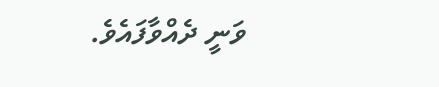ވަނީ ދެއްވާފައެވެ.